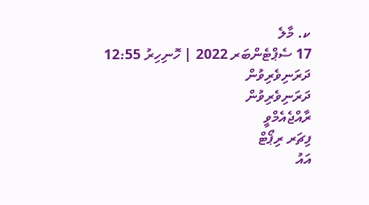ކ. މާލެ
17 ސެޕްޓެންބަރ 2022 | ހޮނިހިރު 12:55
ދަރަނިވެރިވުން
ދަރަނިވެރިވުން
ރާއްޖެއެމްވީ
ފިޗަރ ރިޕޯޓް
އައު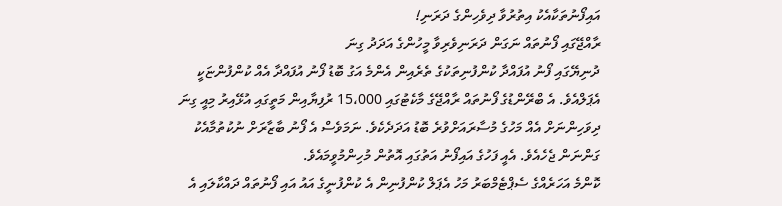އައިފޯނުތަކާއެކު އިތުރުވާ ދިވެހިންގެ ދަރަނި!
ރާއްޖޭގައި ފޯނުތައް ނަގަން ދަރަނިވެރިވާ މީހުންގެ އަދަދު ގިނަ
ދުނިޔޭގައި ފޯނު އުފައްދާ ކުންފުނިތަކުގެ ތެރެއިން އެންމެ އަގު ބޮޑު ފޯނު އުފައްދާ އެއް ކުންފުންޏަކީ އެޕަލްއެވެ. އެ ބްރޭންޑުގެ ފޯނުތައް ރާއްޖޭގެ މާކެޓުގައި 15،000 ރުފިޔާއިން މަތީގައި އުޅޭއިރު މިއީ ގިނަ ދިވަހިންނަށް އެއް މަހުގެ މުސާރައަށްވުރެ ބޮޑު އަދަދެކެވެ. ނަމަވެސް އެ ފޯނު ބާޒާރަށް ނުކުތުމާއެކު ގަންނަން ޖެހެއެވެ. އެއީ ފަހުގެ އައިފޯނު އަތުގައި އޮތުން މުހިންމުވީމައެވެ.
ކޮންމެ އަހަރެއްގެ ސެޕްޓެމްބަރު މަހު އެޕަލް ކުންފުނިން އެ ކުންފުނީގެ އައު އައި ފޯނުތައް ދައްކާލައި އެ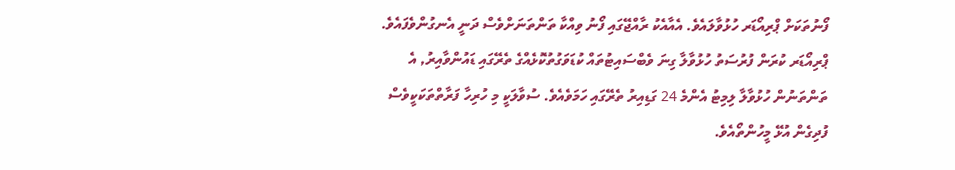ފޯނުތަކަށް ޕްރިއޯޑަރ ހުޅުވާލައެވެ. އެއާއެކު ރާއްޖޭގައި ފޯނު ވިއްކާ ތަންތަނަށްވެސް ދަނީ އެނގުންވެފައެވެ. ޕްރިއޯޑަރ ކުރަން ފުރުސަތު ހުޅުވާލާ ގިނަ ވެބްސައިޓުތައް ކުޑަވަގުތުކޮޅެއްގެ ތެރޭގައި ޑައުންވާއިރު, އެ ތަންތަނުން ހުޅުވާލާ ލިމިޓު އެންމެ 24 ގަޑިއިރު ތެރޭގައި ހަމަވެއެވެ. ސުވާލަކީ މި ހުރިހާ ފަރާތްތަކަކީވެސް ފުދިގެން އުޅޭ މީހުންތޯއެވެ.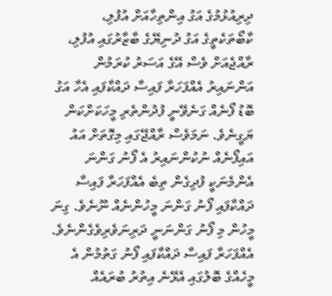ދިރިއުޅުމުގެ އަގު އިންތިހާއަށް އުފުލި، ކާބޯތަކެތީގެ އަގު ދުނިޔޭގެ ބާޒާރުގައި އުފުލި، ރާއްޖެއަށް ވެސް އޭގެ އަސަރު ކުރަމުން އަންނައިރު އެއްފަހަރާ ފައިސާ ދައްކާފައި އެހާ އަގު ބޮޑު ފޯނެއް ގަނެވޭނީ ފުދުންތެރި މީހަކަށްކަން ޔަގީނެވެ. ނަމަވެސް ރާއްޖޭގައި މިގޮތަށް އައު އައިފޯނެއް ނުކުންނައިރު އެ ފޯނު ގަންނަ އެންމެނަކީ ފުދިގެން ތިބެ އެއްފަހަރާ ފައިސާ ދައްކާފައި ފޯނު ގަންނަ މީހުންނެއް ނޫނެވެ. ގިނަ މީހުން މި ފޯނު ގަންނަނީ ދަރިނަވެރިވެގެންނެވެ.
އެއްފަހަރާ ފައިސާ ދައްކާފައި ފޯނު ގަތުމުން އެ މީހެއްގެ ބޮލުގައި އެޅޭނެ އިތުރު ބުރައެއް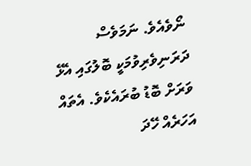ނޯވެއެވެ. ނަމަވެސް ދަރަނިވެރިވުމަކީ ބޮލުގައި އެޅޭ ވަރަށް ބޮޑު ބުރައެކެވެ. އެތައް އަހަރެއް ހޭދަ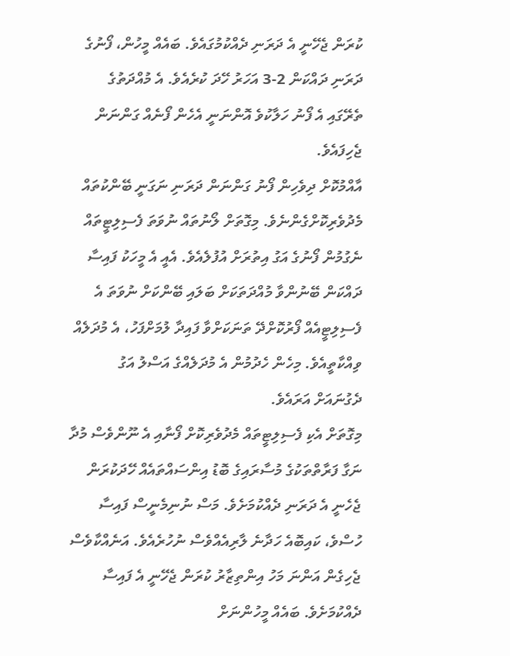ކުރަން ޖެހޭނީ އެ ދަރަނި ދެއްކުމުގައެވެ. ބައެއް މީހުން، ފޯނުގެ ދަރަނި ދައްކަން 2-3 އަހަރު ހޭދަ ކުރެއެވެ. އެ މުއްދަތުގެ ތެރޭގައި އެ ފޯނު ހަލާކުވެ އޮންނަނީ އެހެން ފޯނެއް ގަންނަން ޖެހިފައެވެ.
އާއްމުކޮށް ދިވެހިން ފޯނު ގަންނަން ދަރަނި ނަގަނީ ބޭންކުތައް މެދުވެރިކޮށްގެންނެވެ. މިގޮތަށް ލޯނުތައް ނުވަތަ ފެސިލިޓީތައް ނެގުމުން ފޯނުގެ އަގު އިތުރަށް އުފުލެއެވެ. އެއީ އެ މީހަކު ފައިސާ ދައްކަން ބޭނުންވާ މުއްދަތަކަށް ބަލައި ބޭންކަށް ނުވަތަ އެ ފެސިލިޓީއެއް ފޯރުކޮށްދޭ ތަނަކަށްވާ ފައިދާ ލުމަށްފަހު، އެ މުދަލެއް ވިއްކާތީއެވެ. މިހެން ހެދުމުން އެ މުދަލެއްގެ އަސްލު އަގު ދެގުނައަށް އަރައެވެ.
މިގޮތަށް އެކި ފެސިލިޓީތައް މެދުވެރިކޮށް ފޯނާއި އެ ނޫންވެސް މުދާ ނަގާ ފަރާތްތަކުގެ މުސާރައިގެ ބޮޑު އިންސައްތައެއް ހޭދަކުރަން ޖެހެނީ އެ ދަރަނި ދެއްކުމަށެވެ. މަސް ނުނިމެނީސް ފައިސާ ހުސްވެ، ކައިބޮއެ ހަދާނެ ލާރިއެއްވެސް ނުހުރެއެވެ. އަނެއްކާވެސް ޖެހިގެން އަންނަ މަހު އިންތިޒާރު ކުރަން ޖެހޭނީ އެ ފައިސާ ދެއްކުމަށެވެ. ބައެއް މީހުންނަށް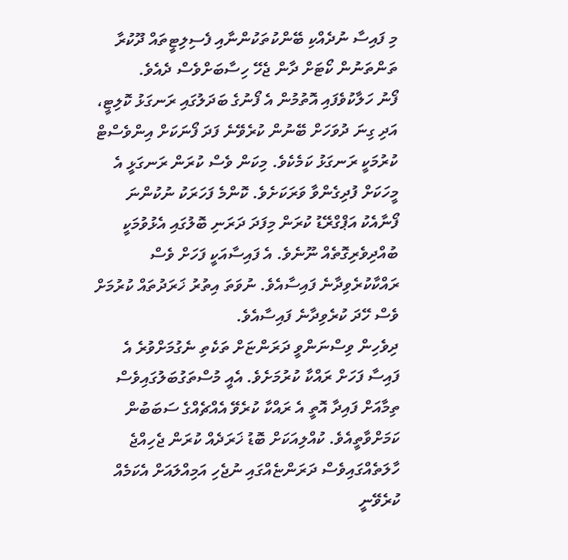މި ފައިސާ ނުދެއްކި ބޭންކުތަކުންނާއި ފެސިލިޓީތައް ދޫކުރާ ތަންތަނުން ކޯޓަށް ދާން ޖެހޭ ހިސާބަށްވެސް ދެއެވެ.
ފޯނު ހަލާކުވެފައި އޮތުމުން އެ ފޯނުގެ ބަދަލުގައި ރަނގަޅު ކޮލިޓީ، އަދި ގިނަ ދުވަހަށް ބޭނުން ކުރެވޭނެ ފަދަ ފޯނަކަށް އިންވެސްޓް ކުރުމަކީ ރަނގަޅު ކަމެކެވެ. މިކަން ވެސް ކުރަން ރަނގަޅީ އެ މީހަކަށް ފުދިގެންވާ ވަރަކަށެވެ. ކޮންމެ ފަހަރަކު ނުކުންނަ ފޯނާއެކު އަޕްގްރޭޑު ކުރަން މިފަދަ ދަރަނި ބޮލުގައި އެޅުވުމަކީ ބުއްދިވެރިގޮތެއް ނޫނެވެ. އެ ފައިސާއަކީ ފަހަށް ވެސް ރައްކާކުރެވިދާނެ ފައިސާއެވެ. ނުވަތަ އިތުރު ޚަރަދުތައް ކުރުމަށް ވެސް ހޭދަ ކުރެވިދާނެ ފައިސާއެވެ.
ދިވެހިން ވިސްނަންވީ ދަރަންޏަށް ތަކެތި ނެގުމަށްވުރެ އެ ފައިސާ ފަހަށް ރައްކާ ކުރުމަށެވެ. އެއީ މުސްތަގުބަލުގައިވެސް ތިމާއަށް ފައިދާ އޮތީ އެ ރައްކާ ކުރެވޭ އެއްޗެއްގެ ސަބަބުން ކަމަށްވާތީއެވެ. ކުއްލިއަކަށް ބޮޑު ޚަރަދެއް ކުރަން ޖެހިއްޖެ ހާލަތެއްގައިވެސް ދަރަންޏެއްގައި ނުޖެހި އަމިއްލައަށް އެކަމެއް ކުރެވޭނީ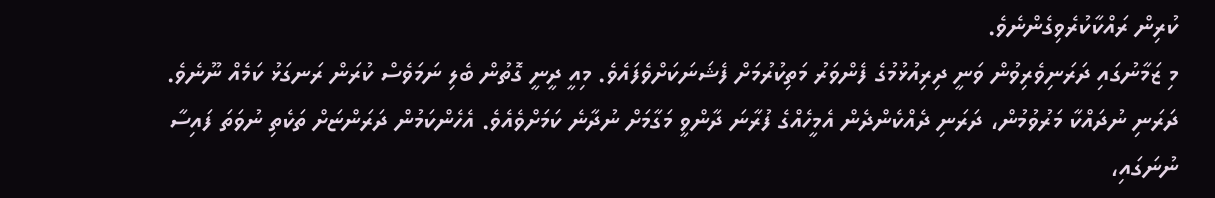ކުރިން ރައްކާކުރެވިގެންނެވެ.
މި ޒަމާނުގައި ދަރަނިވެރިވުން ވަނީ ދިރިއުޅުމުގެ ފެންވަރު މަތިކުރުމަށް ފެޝަނަކަށްވެފައެވެ. މިއީ ދީނީ ގޮތުން ބެލި ނަމަވެސް ކުރަން ރަނގަޅު ކަމެއް ނޫނެވެ. ދަރަނި ނުދައްކާ މަރުވުމުން، ދަރަނި ދެއްކެންދެން އެމީހެއްގެ ފުރާނަ ދާންވީ މަގާމަށް ނުދާނެ ކަމަށްވެއެވެ. އެހެންކަމުން ދަރަންޏަށް ތަކެތި ނުވަތަ ފައިސާ ނުނަގައި،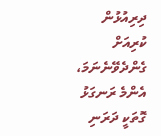ދިރިއުޅުން ކުރިއަށް ގެންދެވޭނެނަމަ، އެންމެ ރަނގަޅު ގޮތަކީ ދަރަނި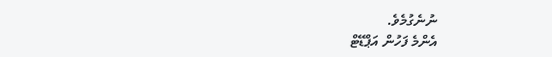ނުނެގުމެވެ.
އެންމެ ފަހުން އަޕްޑޭޓް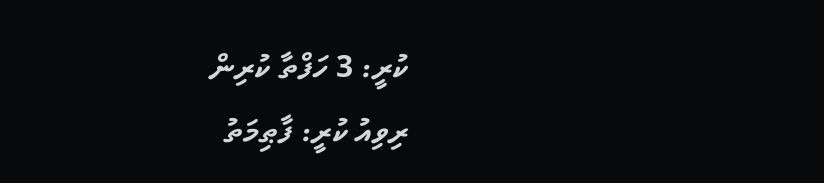ކުރީ: 3 ހަފްތާ ކުރިން
ރިވިއު ކުރީ: ފާޠިމަތު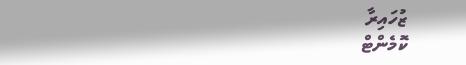ޒުހައިރާ
ކޮމެންޓް